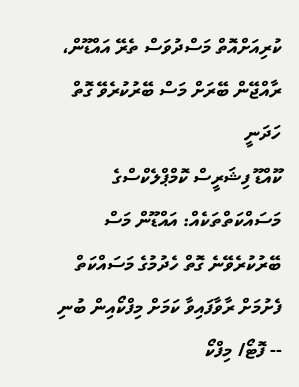ކުރިއަށްއޮތް މަސްދުވަސް ތެރޭ އައްޑޫން، ރާއްޖޭން ބޭރަށް މަސް ބޭރުކުރެވޭ ގޮތް ހަދަނީ
ކޫއްޑޫ ފިޝަރީސް ކޮމްޕްލެކްސްގެ މަސައްކަތްތަކެއް: އައްޑޫން މަސް ބޭރުކުރެވޭނެ ގޮތް ހެދުމުގެ މަސައްކަތް ފެށުމަށް ރާވާފައިވާ ކަމަށް މިފްކޯއިން ބުނި -- ފޮޓޯ/ މިފްކޯ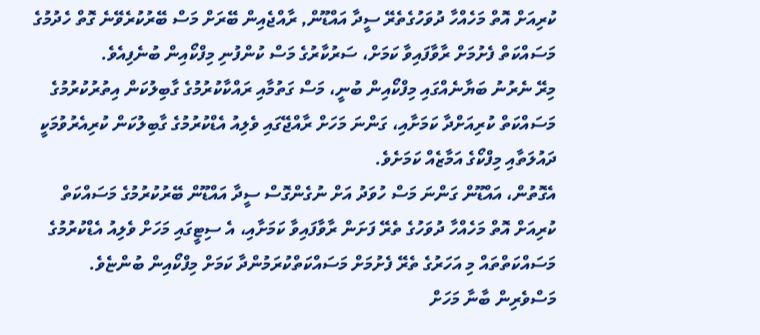ކުރިއަށް އޮތް މަހެއްހާ ދުވަހުގެތެރޭ ސީދާ އައްޑޫން, ރާއްޖެއިން ބޭރަށް މަސް ބޭރުކުރެވޭނެ ގޮތް ހެދުމުގެ މަސައްކަތް ފެށުމަށް ރާވާފައިވާ ކަމަށް، ސަރުކާރުގެ މަސް ކުންފުނި މިފްކޯއިން ބުނެފިއެވެ.
މިރޭ ނެރުނު ބަޔާނެއްގައި މިފްކޯއިން ބުނީ، މަސް ގަތުމާއި ރައްކާކުރުމުގެ ގާބިލުކަން އިތުރުކުރުމުގެ މަސައްކަތް ކުރިއަށްދާ ކަމަށާއި، ގަންނަ މަހަށް ރާއްޖޭގައި ވެލިއު އެޑްކުރުމުގެ ގާބިލުކަން ކުރިއެރުވުމަކީ ދައުލަތާއި މިފްކޯގެ އަމާޒެއް ކަމަށެވެ.
އެގޮތުން، އައްޑޫން ގަންނަ މަސް ހުވަދު އަށް ނުގެންގޮސް ސީދާ އައްޑޫން ބޭރުކުރުމުގެ މަސައްކަތް ކުރިއަށް އޮތް މަހެއްހާ ދުވަހުގެ ތެރޭ ފަށަން ރާވާފައިވާ ކަމަށާއި، އެ ސިޓީގައި މަހަށް ވެލިއު އެޑްކުރުމުގެ މަސައްކަތްތައް މި އަހަރުގެ ތެރޭ ފެށުމަށް މަސައްކަތްކުރަމުންދާ ކަމަށް މިފްކޯއިން ބުންޏެވެ.
މަސްވެރިން ބާނާ މަހަށް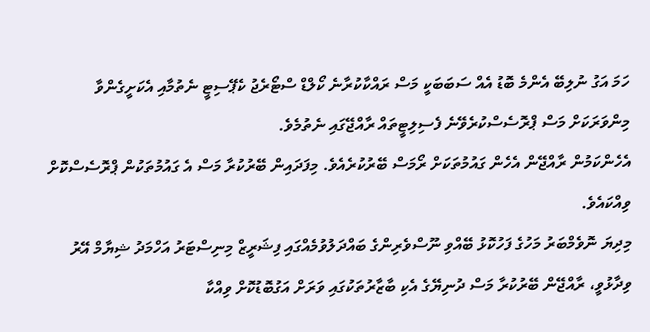ހަމަ އަގު ނުލިބޭ އެންމެ ބޮޑު އެއް ސަބަބަކީ މަސް ރައްކާކުރާނެ ކޯލްޑް ސްޓޯރެޖު ކެޕޭސިޓީ ނެތުމާއި އެކަށީގެންވާ މިންވަރަކަށް މަސް ޕްރޮސެސްކުރެވޭނެ ފެސިލިޓީތައް ރާއްޖޭގައި ނެތުމެވެ.
އެހެންކަމުން ރާއްޖޭން އެހެން ގައުމުތަކަށް ރޯމަސް ބޭރުކުރެއެވެ. މިފަދައިން ބޭރުކުރާ މަސް އެ ގައުމުތަކުން ޕްރޮސެސްކޮށް ވިއްކައެވެ.
މިދިޔަ ނޮވެމްބަރު މަހުގެ ފަހުކޮޅު ބޭއްވި ނޫސްވެރިންގެ ބައްދަލުވުމެއްގައި ފިޝަރީޒް މިނިސްޓަރު އަހްމަދު ޝިޔާމް އޭރު ވިދާޅުވީ، ރާއްޖޭން ބޭރުކުރާ މަސް ދުނިޔޭގެ އެކި ބާޒާރުތަކުގައި ވަރަށް އަގުބޮޑުކޮށް ވިއްކާ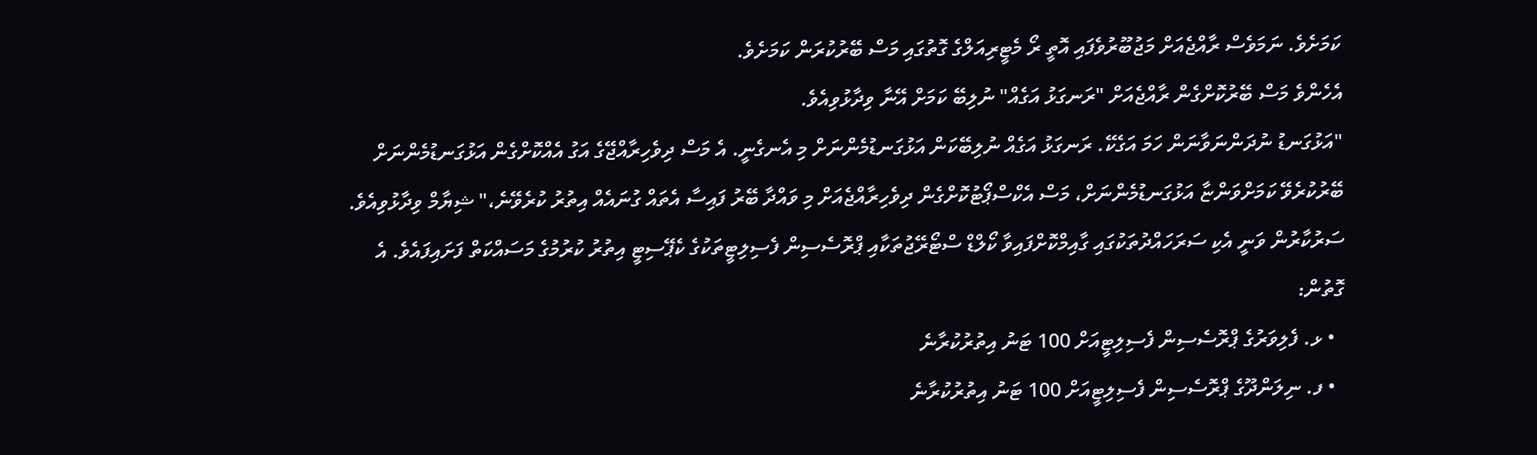ކަމަށެވެ. ނަމަވެސް ރާއްޖެއަށް މަޖުބޫރުވެފައި އޮތީ ރޯ މެޓީރިއަލްގެ ގޮތުގައި މަސް ބޭރުކުރަން ކަމަށެވެ.
އެހެންވެ މަސް ބޭރުކޮށްގެން ރާއްޖެއަށް "ރަނގަޅު އަގެއް" ނުލިބޭ ކަމަށް އޭނާ ވިދާޅުވިއެވެ.
"އަޅުގަނޑު ނުދަންނަވާނަން ހަމަ އަގެކޭ. ރަނގަޅު އަގެއް ނުލިބޭކަން އަޅުގަނޑުމެންނަށް މި އެނގެނީ. އެ މަސް ދިވެހިރާއްޖޭގެ އަގު އެއްކޮށްގެން އަޅުގަނޑުމެންނަށް ބޭރުކުރެވޭ ކަމަށްވަންޏާ އަޅުގަނޑުމެންނަށް، މަސް އެކްސްޕޯޓުކޮށްގެން ދިވެހިރާއްޖެއަށް މި ވައްދާ ބޭރު ފައިސާ އެތައް ގުނައެއް އިތުރު ކުރެވޭނެ،" ޝިޔާމް ވިދާޅުވިއެވެ.
ސަރުކާރުން ވަނީ އެކި ސަރަހައްދުތަކުގައި ގާއިމްކޮށްފައިވާ ކޯލްޑް ސްޓޯރޭޖުތަކާއި ޕްރޮސެސިން ފެސިލިޓީތަކުގެ ކެޕޭސިޓީ އިތުރު ކުރުމުގެ މަސައްކަތް ފަށައިފައެވެ. އެ ގޮތުން:
  • ޅ. ފެލިވަރުގެ ޕްރޮސެސިން ފެސިލިޓީއަށް 100 ޓަނު އިތުރުކުރާނެ
  • ފ. ނިލަންދޫގެ ޕްރޮސެސިން ފެސިލިޓީއަށް 100 ޓަނު އިތުރުކުރާނެ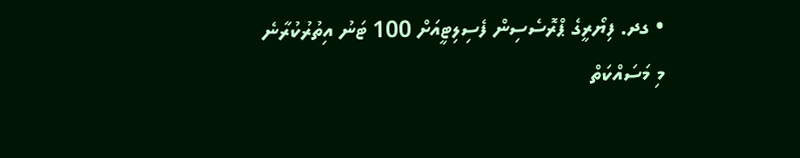• ގދ. ފިޔޯރީގެ ޕްރޮސެސިން ފެސިލިޓީއަށް 100 ޓަނު އިތުރުކުރާނެ
މި މަސައްކަތް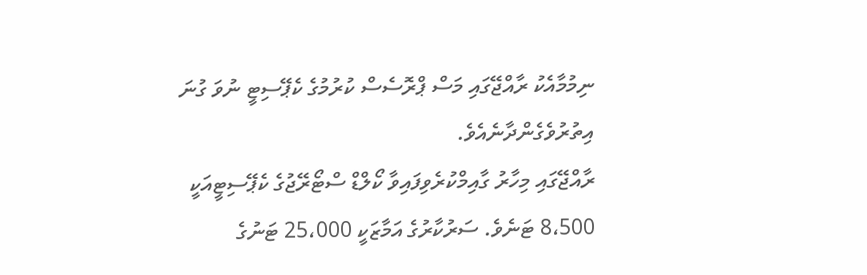ނިމުމާއެކު ރާއްޖޭގައި މަސް ޕްރޮސެސް ކުރުމުގެ ކެޕޭސިޓީ ނުވަ ގުނަ އިތުރުވެގެންދާނެއެވެ.
ރާއްޖޭގައި މިހާރު ގާއިމްކުރެވިފައިވާ ކޯލްޑް ސްޓޯރޭޖުގެ ކެޕޭސިޓީއަކީ 8،500 ޓަނެވެ. ސަރުކާރުގެ އަމާޒަކީ 25،000 ޓަނުގެ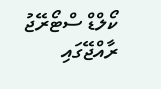ކޯލްޑް ސްޓޯރޭޖު ރާއްޖޭގައި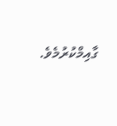ގާއިމްކުރުމެވެ.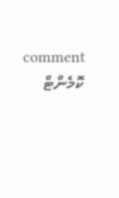comment ކޮމެންޓް